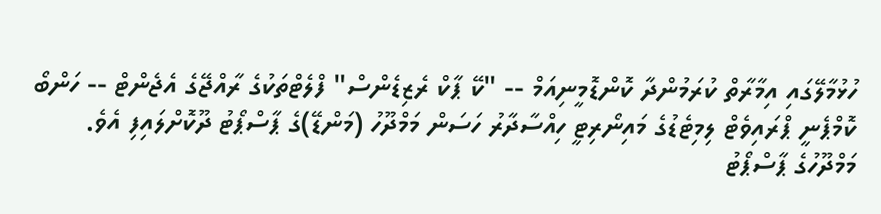ހުޅުމާލޭގައި އިމާރާތް ކުރަމުންދާ ކޮންޑޮމީނިއަމް -- "ކޭ ޕާކް ރެޒިޑެންސް" ފްލެޓްތަކުގެ ރާއްޖޭގެ އެޖެންޓް -- ހަންބޯ ކޮމްޕެނީ ޕްރައިވެޓް ލިމިޓެޑުގެ މައިނޯރިޓީ ހިއްސާދާރު ހަސަން މަމްދޫހު (މަންޑޭ)ގެ ޕާސްޕޯޓު ދޫކޮށްލައިފި އެވެ.
މަމްދޫހުގެ ޕާސްޕޯޓު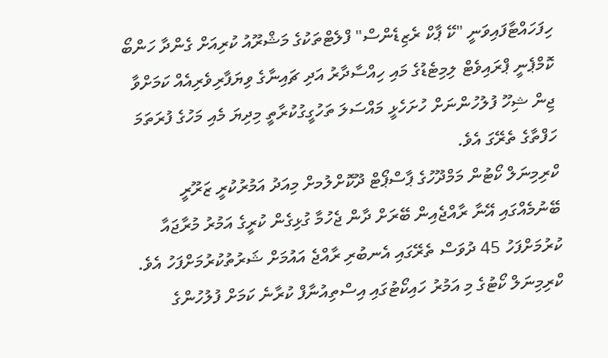ހިފަހައްޓާފައިވަނީ "ކޭ ޕާކް ރެޒިޑެންސް" ފްލެޓްތަކުގެ މަޝްރޫއު ކުރިއަށް ގެންދާ ހަންބޯ ކޮމްޕެނީ ޕްރައިވެޓް ލިމިޓެޑުގެ މައި ހިއްސާދާރު އަދި ޗައިނާގެ ވިޔަފާރިވެރިއެއް ކަމަށްވާ ޖިން ޝިހޫ ފުލުހުންނަށް ހުށަހެޅީ މައްސަލަ ތަހުގީގުކުރާތީ މިދިޔަ މެއި މަހުގެ ފުރަތަމަ ހަފްތާގެ ތެރޭގަ އެވެ.
ކްރިމިނަލް ކޯޓުން މަމްދޫހުގެ ޕާސްޕޯޓް ދޫކޮށްލުމށް މިއަދު އަމުރުކުރީ ޒަރޫރީ ބޭނުމެއްގައި އޭނާ ރާއްޖެއިން ބޭރަށް ދާން ޖެހުމާ ގުޅިގެން ކުރީގެ އަމުރު މުރާޖައާ ކުރުމަށްފަހު 45 ދުވަސް ތެރޭގައި އެނބުރި ރާއްޖެ އައުމަށް ޝަރުތުކުރުމަށްފަހު އެވެ.
ކްރިމިނަލް ކޯޓުގެ މި އަމުރު ހައިކޯޓުގައި އިސްތިއުނާފް ކުރާނެ ކަމަށް ފުލުހުންގެ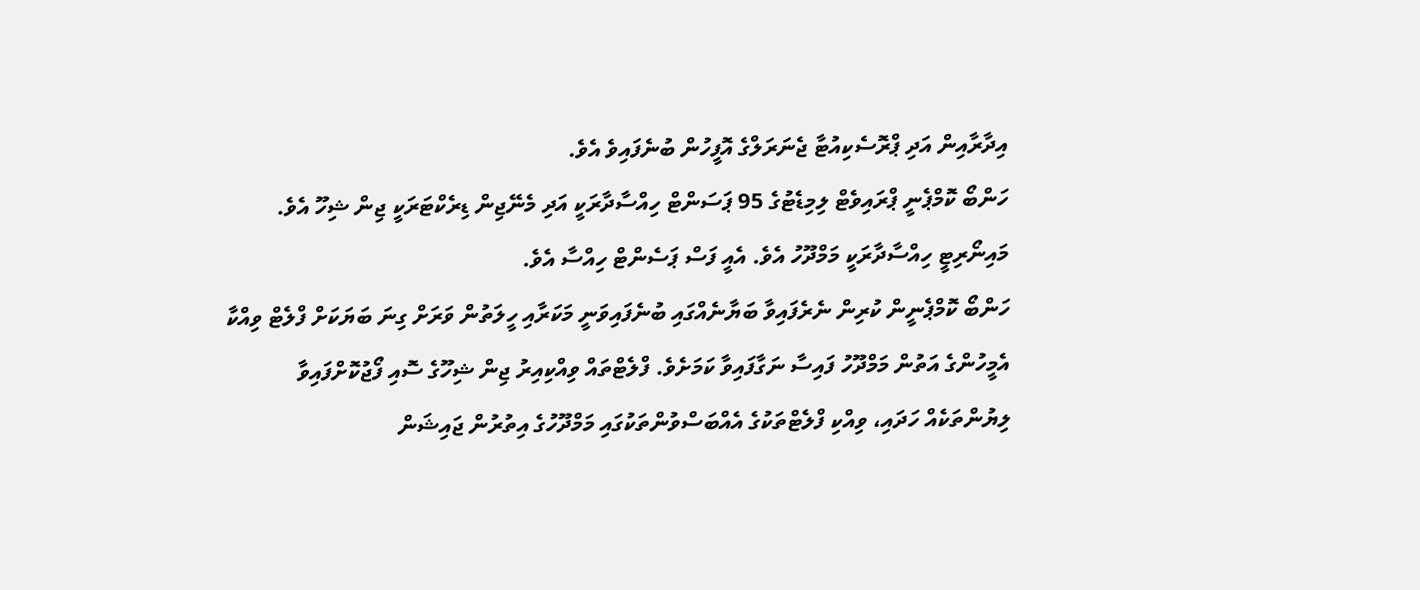އިދާރާއިން އަދި ޕްރޮސެކިއުޓާ ޖެނަރަލްގެ އޮފީހުން ބުނެފައިވެ އެވެ.
ހަންބޯ ކޮމްޕެނީ ޕްރައިވެޓް ލިމިޑެޓުގެ 95 ޕަސަންޓް ހިއްސާދާރަކީ އަދި މެނޭޖިން ޑިރެކްޓަރަކީ ޖިން ޝިހޫ އެވެ. މައިނޯރިޓީ ހިއްސާދާރަކީ މަމްދޫހު އެވެ. އެއީ ފަސް ޕަސެންޓް ހިއްސާ އެވެ.
ހަންބޯ ކޮމްޕެނީން ކުރިން ނެރެފައިވާ ބަޔާނެއްގައި ބުނެފައިވަނީ މަކަރާއި ހީލަތުން ވަރަށް ގިނަ ބަޔަކަށް ފްލެޓް ވިއްކާ އެމީހުންގެ އަތުން މަމްދޫހު ފައިސާ ނަގާފައިވާ ކަމަށެވެ. ފްލެޓްތައް ވިއްކިއިރު ޖިން ޝިހޫގެ ސޮއި ފޯޖުކޮށްފައިވާ ލިޔުންތަކެއް ހަދައި، ވިއްކި ފްލެޓްތަކުގެ އެއްބަސްވުންތަކުގައި މަމްދޫހުގެ އިތުރުން ޖައިޝަން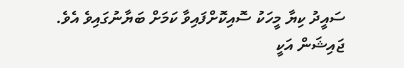ސައީދު ކިޔާ މީހަކު ސޮއިކޮށްފައިވާ ކަމަށް ބަޔާނުގައިވެ އެވެ.
ޖައިޝަން އަކީ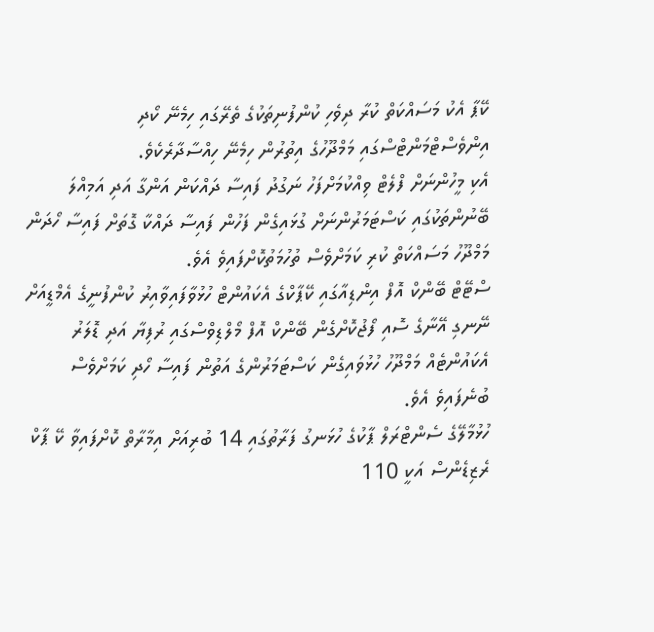ކޭޕާ އެކު މަސައްކަތް ކުރާ ދިވެހި ކުންފުނިތަކުގެ ތެރޭގައި ހިމެނޭ ކޯދި އިންވެސްޓްމަންޓްސްގައި މަމްދޫހުގެ އިތުރުން ހިމެނޭ ހިއްސާދާރެކެވެ.
އެކި މީހުންނަށް ފްލެޓް ވިއްކުމަށްފަހު ނަގުދު ފައިސާ ދައްކަން އަންގާ އަދި އަމިއްލަ ބޭނުންތަކުގައި ކަސްޓަމަރުންނަށް ގުޅައިގެން ފަހުން ފައިސާ ދައްކާ ގޮތަށް ފައިސާ ހޯދަން މަމްދޫހު މަސައްކަތް ކުރި ކަމަށްވެސް ތުހުމަތުކޮށްފައިވެ އެވެ.
ސްޓޭޓް ބޭންކް އޮފް އިންޑިއާގައި ކޭޕާކްގެ އެކައުންޓް ހުޅުވާފައިވާއިރު ކުންފުނީގެ އެމްޑީއަށް ނޭނގި އޭނާގެ ސޮއި ފޯޖުކޮށްގެން ބޭންކް އޮފް މޯލްޑިވްސްގައި ރުފިޔާ އަދި ޑޮލަރު އެކައުންޓެއް މަމްދޫހު ހުޅުވައިގެން ކަސްޓަމަރުންގެ އަތުން ފައިސާ ހޯދި ކަމަށްވެސް ބުނެފައިވެ އެވެ.
ހުޅުމާލޭގެ ސެންޓްރަލް ޕާކުގެ ހުޅަނގު ފަރާތުގައި 14 ބުރިއަށް އިމާރާތް ކޮށްފައިވާ ކޭ ޕާކް ރެޒިޑެންސް އަކީ 110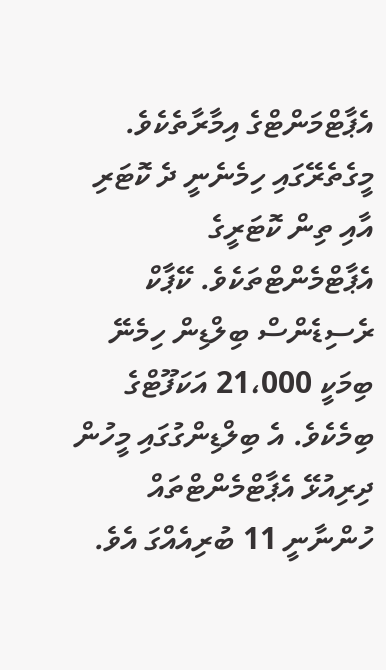އެޕާޓްމަންޓްގެ އިމާރާތެކެވެ. މީގެތެރޭގައި ހިމެނެނީ ދެ ކޮޓަރި އާއި ތިން ކޮޓަރީގެ އެޕާޓްމެންޓްތަކެވެ. ކޭޕާކް ރެސިޑެންސް ބިލްޑިން ހިމެނޭ ބިމަކީ 21،000 އަކަފޫޓްގެ ބިމެކެވެ. އެ ބިލްޑިންގުގައި މީހުން ދިރިއުޅޭ އެޕާޓްމެންޓްތައް ހުންނާނީ 11 ބުރިއެއްގަ އެވެ.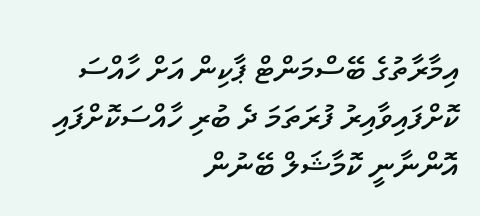އިމާރާތުގެ ބޭސްމަންޓް ޕާކިން އަށް ހާއްސަ ކޮށްފައިވާއިރު ފުރަތަމަ ދެ ބުރި ހާއްސަކޮށްފައި އޮންނާނީ ކޮމާޝަލް ބޭނުން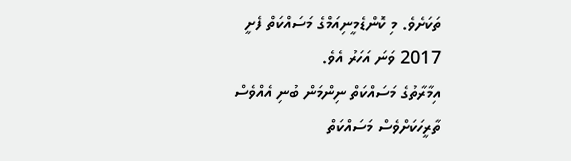ތަކަށެވެ. މި ކޮންޑެމީނިއަމްގެ މަސައްކަތް ފެށީ 2017 ވަނަ އަހަރު އެވެ.
އިމާރާތުގެ މަސައްކަތް ނިންމަން ބުނި އެއްވެސް ތާރީހަކަށްވެސް މަސައްކަތް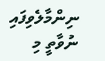ނިންމާލެވިފައި ނުވާތީ މި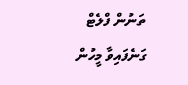ތަނުން ފްލެޓް ގަނެފައިވާ މީހުން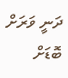ދަނީ ވަރަށް ބޮޑަށް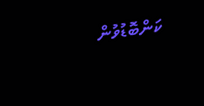ކަންބޮޑުވުން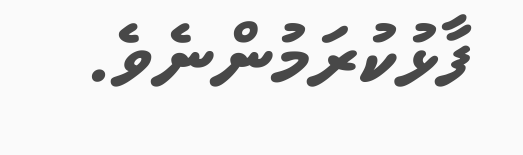ފާޅުކުރަމުންނެވެ.